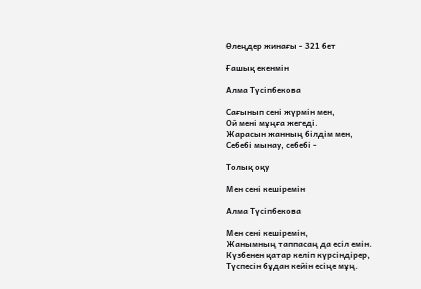Өлеңдер жинағы - 321 бет

Ғашық екенмін

Алма Түсіпбекова

Сағынып сені жүрмін мен,
Ой мені мұңға жегеді.
Жарасын жанның білдім мен,
Себебі мынау, себебі -

Толық оқу

Мен сені кешіремін

Алма Түсіпбекова

Мен сені кешіремін,
Жанымның таппасаң да есіл емін.
Күзбенен қатар келіп күрсіндірер,
Түспесін бұдан кейін есіңе мұң.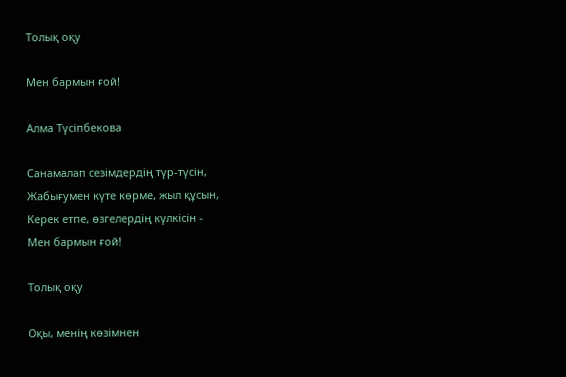Толық оқу

Мен бармын ғой!

Алма Түсіпбекова

Санамалап сезімдердің түр-түсін,
Жабығумен күте көрме, жыл құсын,
Керек етпе, өзгелердің күлкісін -
Мен бармын ғой!

Толық оқу

Оқы, менің көзімнен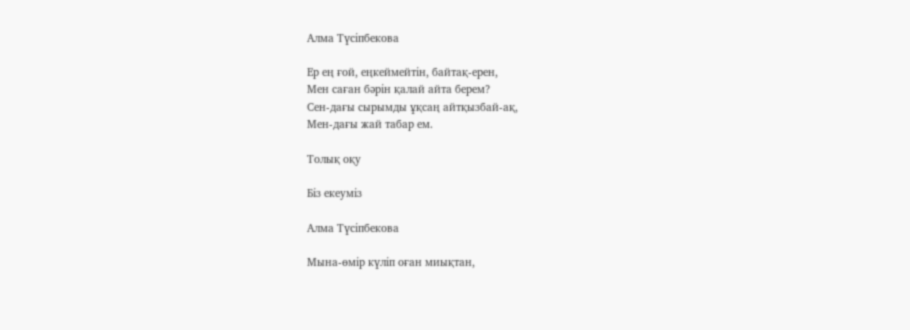Алма Түсіпбекова

Ер ең ғой, еңкеймейтін, байтақ-ерен,
Мен саған бәрін қалай айта берем?
Сен-дағы сырымды ұқсаң айтқызбай-ақ,
Мен-дағы жай табар ем.

Толық оқу

Біз екеуміз

Алма Түсіпбекова

Мына-өмір күліп оған миықтан,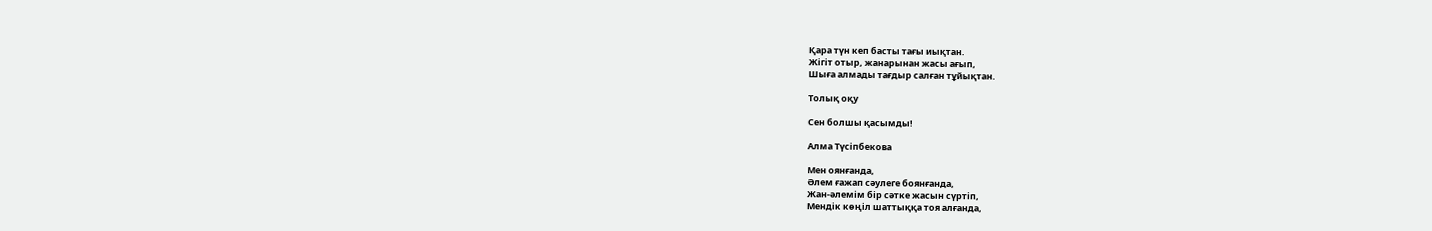Қара түн кеп басты тағы иықтан.
Жігіт отыр, жанарынан жасы ағып,
Шыға алмады тағдыр салған тұйықтан.

Толық оқу

Сен болшы қасымды!

Алма Түсіпбекова

Мен оянғанда,
Әлем ғажап сәулеге боянғанда,
Жан-әлемім бір сәтке жасын сүртіп,
Мендік көңіл шаттыққа тоя алғанда,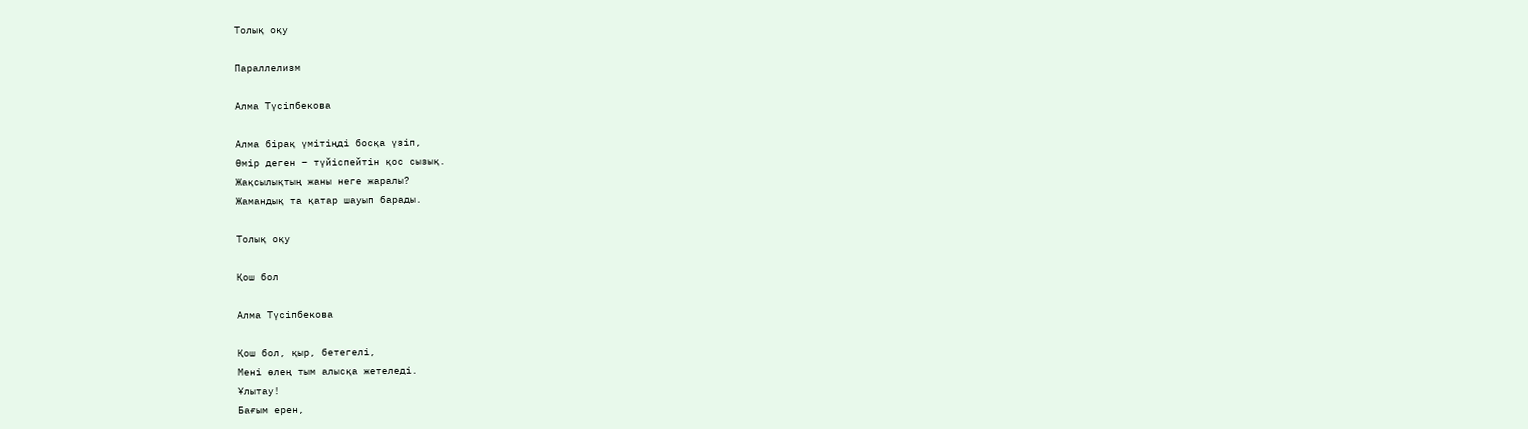Толық оқу

Параллелизм

Алма Түсіпбекова

Алма бірақ үмітіңді босқа үзіп,
Өмір деген – түйіспейтін қос сызық.
Жақсылықтың жаны неге жаралы?
Жамандық та қатар шауып барады.

Толық оқу

Қош бол

Алма Түсіпбекова

Қош бол, қыр, бетегелі,
Мені өлең тым алысқа жетеледі.
Ұлытау!
Бағым ерен,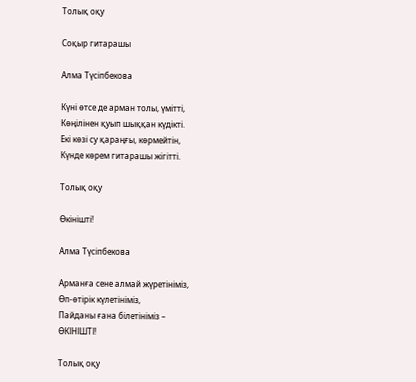Толық оқу

Соқыр гитарашы

Алма Түсіпбекова

Күні өтсе де арман толы, үмітті,
Көңілінен қуып шыққан күдікті.
Екі көзі су қараңғы, көрмейтін,
Күнде көрем гитарашы жігітті.

Толық оқу

Өкінішті!

Алма Түсіпбекова

Арманға сене алмай жүретініміз,
Өп-өтірік күлетініміз,
Пайданы ғана білетініміз –
ӨКІНІШТІ!

Толық оқу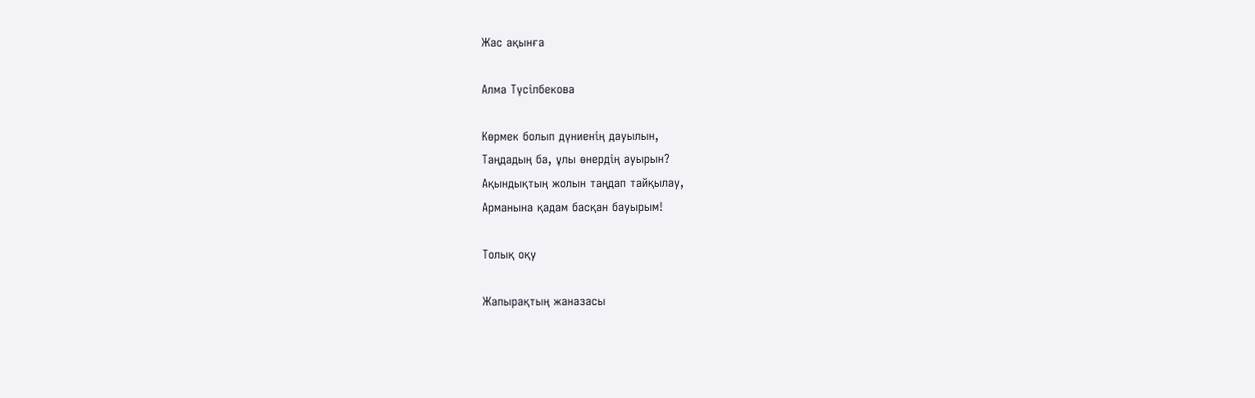Жас ақынға

Алма Түсіпбекова

Көрмек болып дүниенің дауылын,
Таңдадың ба, ұлы өнердің ауырын?
Ақындықтың жолын таңдап тайқылау,
Арманына қадам басқан бауырым!

Толық оқу

Жапырақтың жаназасы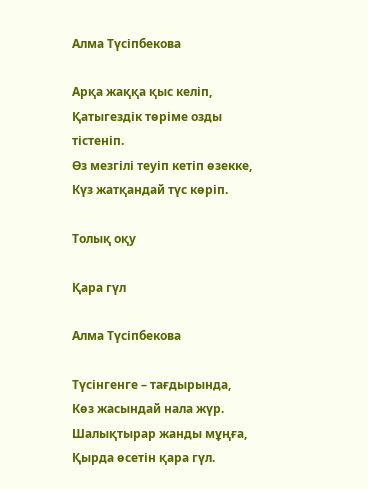Алма Түсіпбекова

Арқа жаққа қыс келіп,
Қатыгездік төріме озды тістеніп.
Өз мезгілі теуіп кетіп өзекке,
Күз жатқандай түс көріп.

Толық оқу

Қара гүл

Алма Түсіпбекова

Түсінгенге – тағдырында,
Көз жасындай нала жүр.
Шалықтырар жанды мұңға,
Қырда өсетін қара гүл.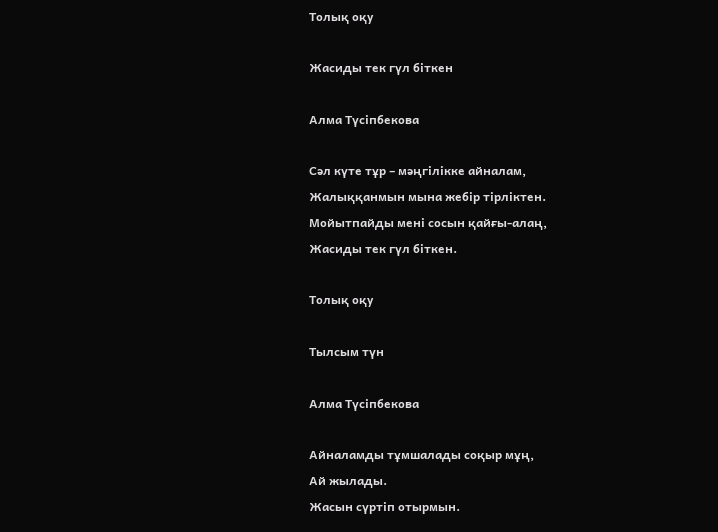Толық оқу

Жасиды тек гүл біткен

Алма Түсіпбекова

Сәл күте тұр – мәңгілікке айналам,
Жалыққанмын мына жебір тірліктен.
Мойытпайды мені сосын қайғы-алаң,
Жасиды тек гүл біткен.

Толық оқу

Тылсым түн

Алма Түсіпбекова

Айналамды тұмшалады соқыр мұң,
Ай жылады.
Жасын сүртіп отырмын.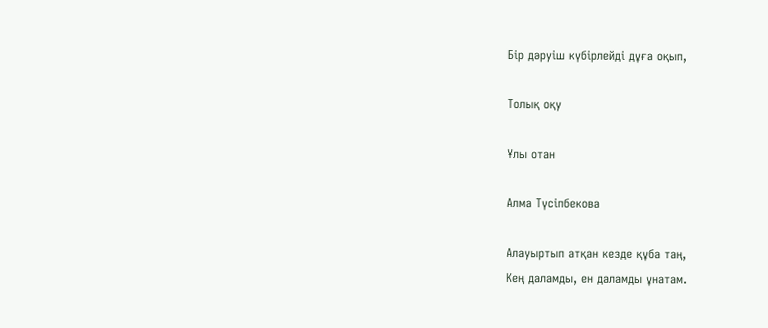Бір дәруіш күбірлейді дұға оқып,

Толық оқу

Ұлы отан

Алма Түсіпбекова

Алауыртып атқан кезде құба таң,
Кең даламды, ен даламды ұнатам.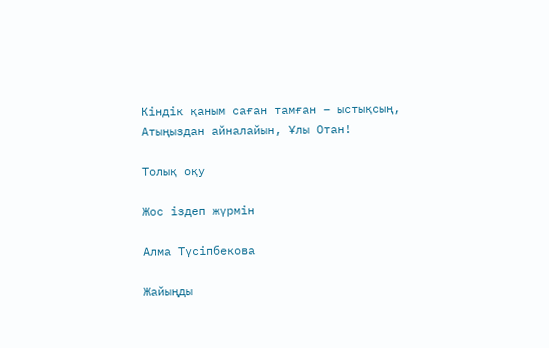Кіндік қаным саған тамған – ыстықсың,
Атыңыздан айналайын, Ұлы Отан!

Толық оқу

Жос іздеп жүрмін

Алма Түсіпбекова

Жайыңды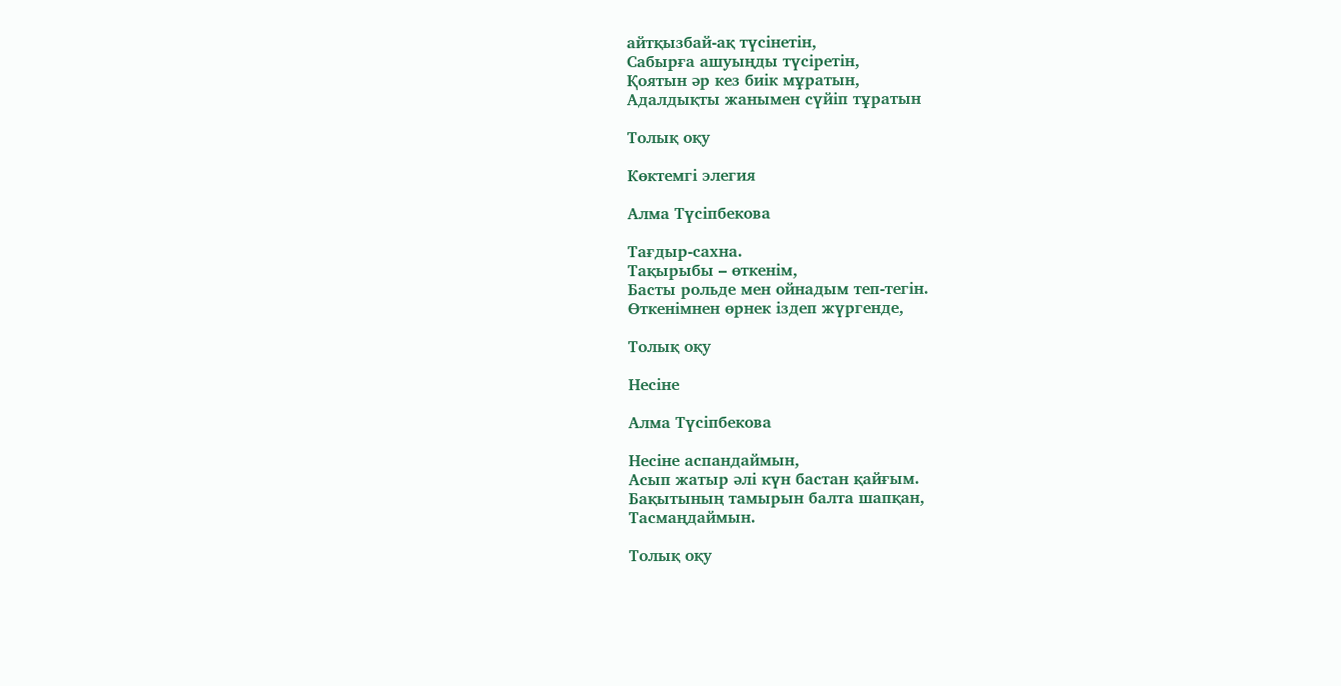айтқызбай-ақ түсінетін,
Сабырға ашуыңды түсіретін,
Қоятын әр кез биік мұратын,
Адалдықты жанымен сүйіп тұратын

Толық оқу

Көктемгі элегия

Алма Түсіпбекова

Тағдыр-сахна.
Тақырыбы – өткенім,
Басты рольде мен ойнадым теп-тегін.
Өткенімнен өрнек іздеп жүргенде,

Толық оқу

Несіне

Алма Түсіпбекова

Несіне аспандаймын,
Асып жатыр әлі күн бастан қайғым.
Бақытының тамырын балта шапқан,
Тасмаңдаймын.

Толық оқу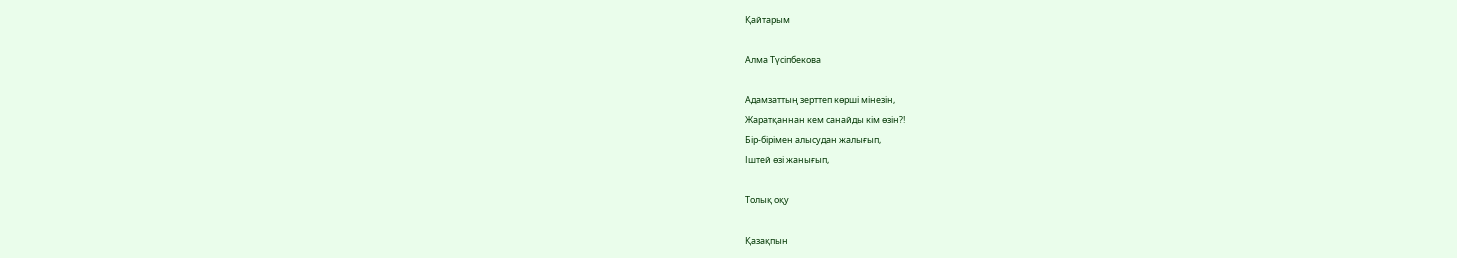Қайтарым

Алма Түсіпбекова

Адамзаттың зерттеп көрші мінезін,
Жаратқаннан кем санайды кім өзін?!
Бір-бірімен алысудан жалығып,
Іштей өзі жанығып,

Толық оқу

Қазақпын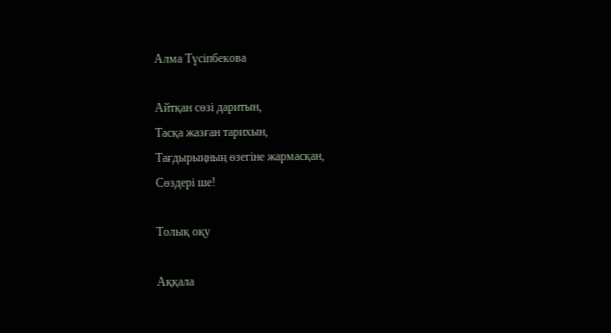Алма Түсіпбекова

Айтқан сөзі даритын,
Тасқа жазған тарихын,
Тағдырыңның өзегіне жармасқан,
Сөздері ше!

Толық оқу

Аққала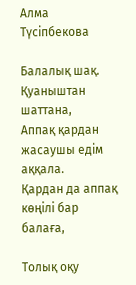Алма Түсіпбекова

Балалық шақ.
Қуаныштан шаттана,
Аппақ қардан жасаушы едім аққала.
Қардан да аппақ көңілі бар балаға,

Толық оқу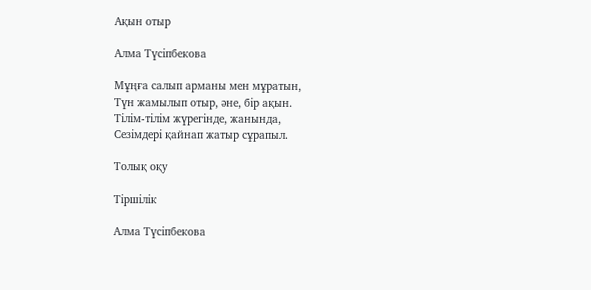Ақын отыр

Алма Түсіпбекова

Мұңға салып арманы мен мұратын,
Түн жамылып отыр, әне, бір ақын.
Тілім-тілім жүрегінде, жанында,
Сезімдері қайнап жатыр сұрапыл.

Толық оқу

Тіршілік

Алма Түсіпбекова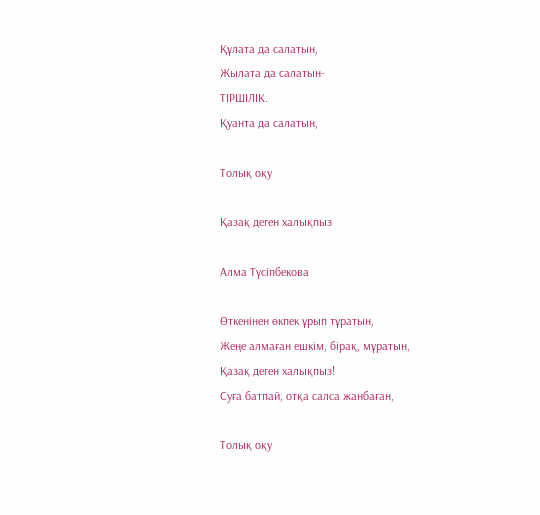Құлата да салатын,
Жылата да салатын-
ТІРШІЛІК.
Қуанта да салатын,

Толық оқу

Қазақ деген халықпыз

Алма Түсіпбекова

Өткенінен өкпек ұрып тұратын,
Жеңе алмаған ешкім, бірақ, мұратын,
Қазақ деген халықпыз!
Суға батпай, отқа салса жанбаған,

Толық оқу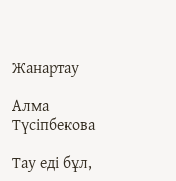Жанартау

Алма Түсіпбекова

Тау еді бұл,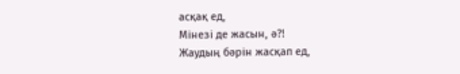асқақ ед,
Мінезі де жасын, ә?!
Жаудың бәрін жасқап ед,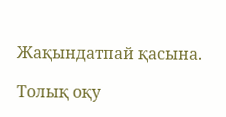Жақындатпай қасына.

Толық оқу